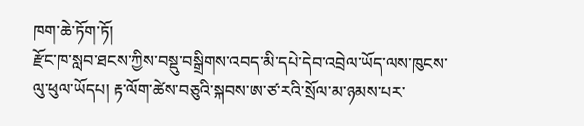ཁག་ཆེ་ཏོག་ཏོ།
རྫོང་ཁ་སླབ་ཐངས་ཀྱིས་བསྡུ་བསྒྲིགས་འབད་མི་དཔེ་དེབ་འབྲེལ་ཡོད་ལས་ཁུངས་ལུ་ཕུལ་ཡོདཔ། རྟ་ལོག་ཚེས་བཅུའི་སྐབས་ཨ་ཙ་རའི་སྲོལ་མ་ཉམས་པར་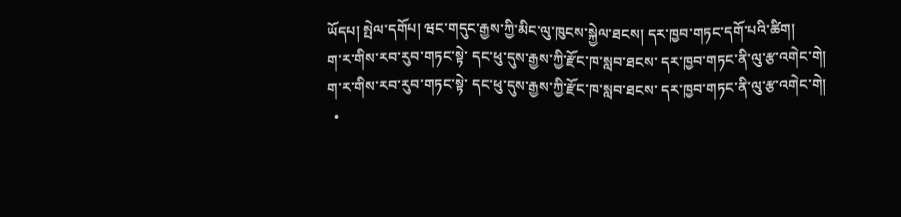ཡོདཔ། སྤེལ་དགོཔ། ཝང་གདུང་རྒྱས་ཀྱི་མིང་ལུ་ཁུངས་སྐྱེལ་ཐངས། དར་ཁྱབ་གཏང་དགོ་པའི་ཚིག།
ག་ར་གིས་རབ་རུབ་གཏང་སྟེ་ དང་ཕུ་དུས་རྒྱས་ཀྱི་རྫོང་ཁ་སླབ་ཐངས་ དར་ཁྱབ་གཏང་ནི་ལུ་རྩ་འགེང་གེ།
ག་ར་གིས་རབ་རུབ་གཏང་སྟེ་ དང་ཕུ་དུས་རྒྱས་ཀྱི་རྫོང་ཁ་སླབ་ཐངས་ དར་ཁྱབ་གཏང་ནི་ལུ་རྩ་འགེང་གེ།
  •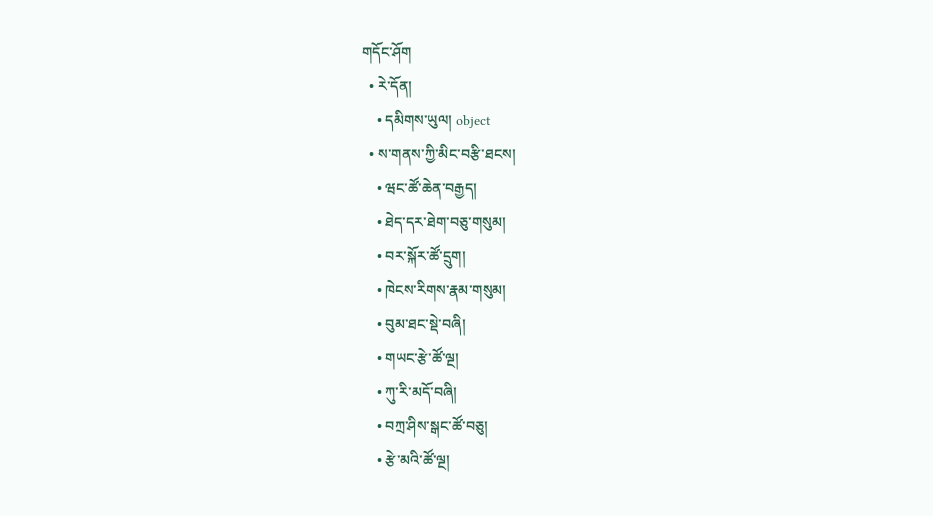གདོང་ཤོག
  • རེ་དོན།
    • དམིགས་ཡུལ། object
  • ས་གནས་ཀྱི་མིང་བརྩི་ཐངས།
    • ཝང་ཚོ་ཆེན་བརྒྱད།
    • ཐེད་དར་ཐེག་བཅུ་གསུམ།
    • བར་སྐོར་ཚོ་དྲུག།
    • ཁེངས་རིགས་རྣམ་གསུམ།
    • བུམ་ཐང་སྡེ་བཞི།
    • གཡང་རྩེ་ཚོ་ལྔ།
    • ཀུ་རི་མདོ་བཞི།
    • བཀྲ་ཤིས་སྒང་ཚོ་བཅུ།
    • རྩེ་མའི་ཚོ་ལྔ།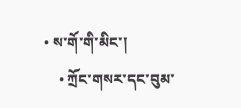• ས་གོ་གི་མིང་།
    • ཀྲོང་གསར་དང་བུམ་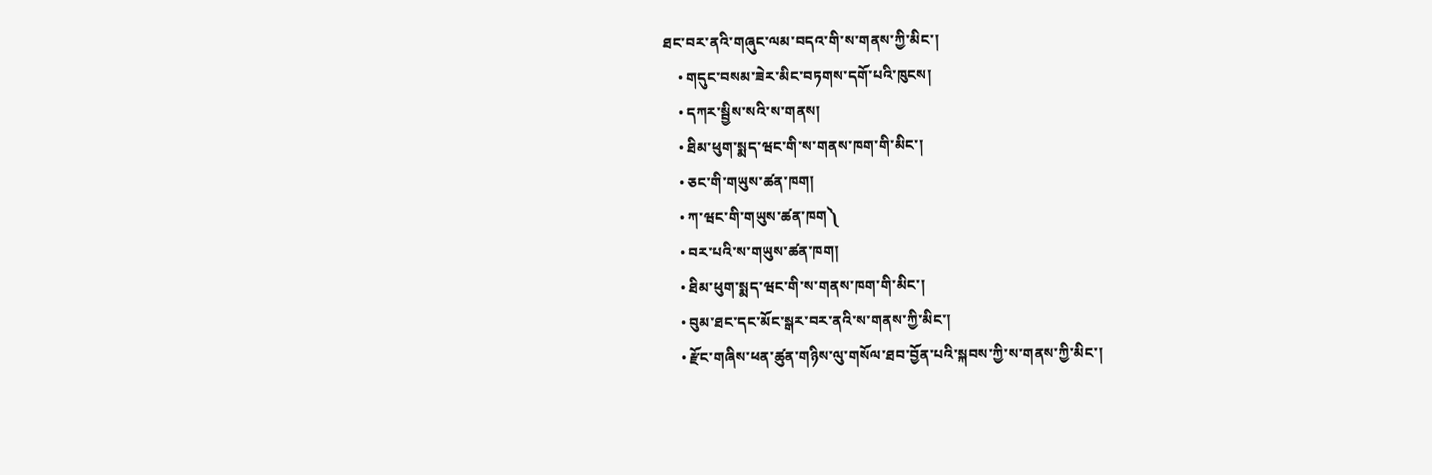ཐང་བར་ནའི་གཞུང་ལམ་བདའ་གི་ས་གནས་ཀྱི་མིང་།
    • གདུང་བསམ་ཟེར་མིང་བཏགས་དགོ་པའི་ཁུངས།
    • དཀར་སྦྱིས་སའི་ས་གནས།
    • ཐིམ་ཕུག་སྨད་ཝང་གི་ས་གནས་ཁག་གི་མིང་།
    • ཅང་གི་གཡུས་ཚན་ཁག།
    • ཀ་ཝང་གི་གཡུས་ཚན་ཁག༽
    • བར་པའི་ས་གཡུས་ཚན་ཁག།
    • ཐིམ་ཕུག་སྨད་ཝང་གི་ས་གནས་ཁག་གི་མིང་།
    • བུམ་ཐང་དང་མོང་སྒར་བར་ནའི་ས་གནས་ཀྱི་མིང་།
    • རྫོང་གཞིས་ཕན་ཚུན་གཉིས་ལུ་གསོལ་ཐབ་བྱོན་པའི་སྐབས་ཀྱི་ས་གནས་ཀྱི་མིང་།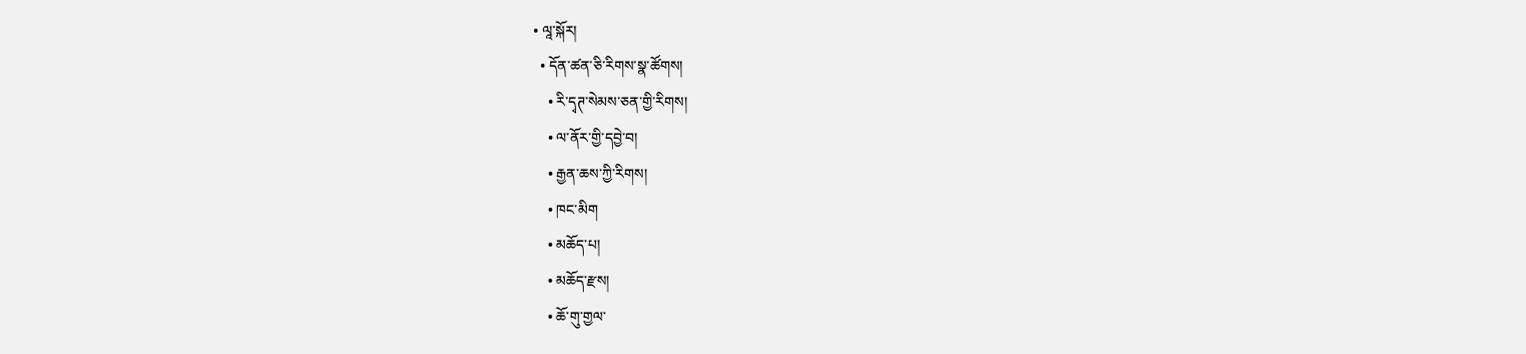• ལཱ་སྐོར།
  • དོན་ཚན་ཅི་རིགས་སྣ་ཚོགས།
    • རི་དྭཊ་སེམས་ཅན་གྱི་རིགས།
    • ལ་ནོར་གྱི་དབྱེ་བ།
    • རྒྱན་ཆས་ཀྱི་རིགས།
    • ཁང་མིག
    • མཆོད་པ།
    • མཆོད་རྫས།
    • ཆོ་གུ་གྱལ་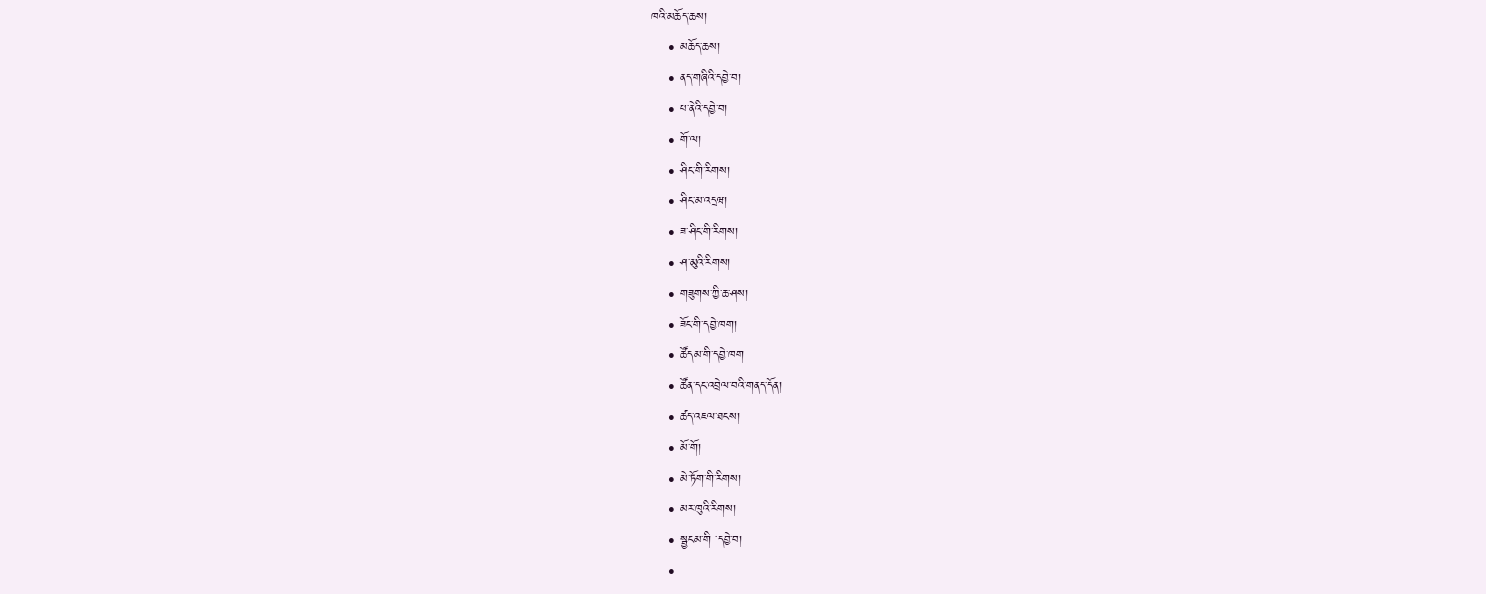ཁའི་མཆོད་ཆས།
    • མཆོད་ཆས།
    • ནད་གཞིའི་དབྱེ་བ།
    • པ་ནེའི་དབྱེ་བ།
    • གོ་ལ།
    • ཤིང་གི་རིགས།
    • ཤིང་མ་འདྲཝ།
    • ཟ་ཤིང་གི་རིགས།
    • ཤ་མུའི་རིགས།
    • གཟུགས་ཀྱི་ཆ་ཤས།
    • ཟོང་གི་དབྱེ་ཁག།
    • ཚོདམ་གི་དབྱེ་ཁག
    • ཚོན་དང་འབྲེལ་བའི་གནད་དོན།
    • ཚད་འཇལ་ཐངས།
    • མོ་གོ།
    • མེ་ཏོག་གི་རིགས།
    • མར་ཁུའི་རིགས།
    • སྦྱངམ་གི ་དབྱེ་བ།
    •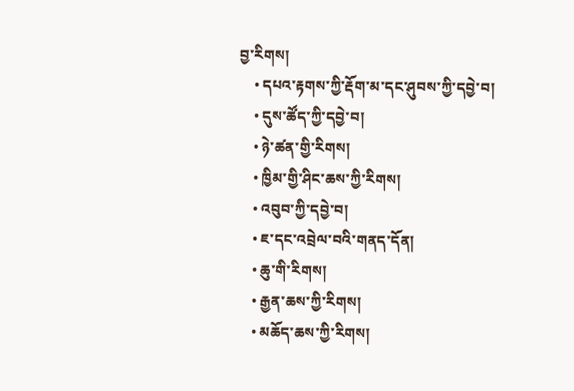བྱ་རིགས།
    • དཔའ་རྟགས་ཀྱི་རྡོག་མ་དང་ཤུབས་ཀྱི་དབྱེ་བ།
    • དུས་ཚོད་ཀྱི་དབྱེ་བ།
    • ཉེ་ཚན་གྱི་རིགས།
    • ཁྱིམ་གྱི་ཤིང་ཆས་ཀྱི་རིགས།
    • འབུབ་ཀྱི་དབྱེ་བ།
    • ཇ་དང་འབྲེལ་བའི་གནད་དོན།
    • ཆུ་གི་རིགས།
    • རྒྱན་ཆས་ཀྱི་རིགས།
    • མཆོད་ཆས་ཀྱི་རིགས།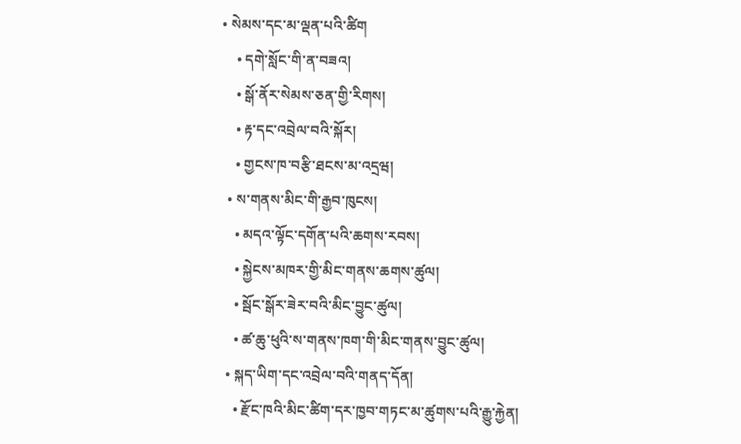• སེམས་དང་མ་ལྡན་པའི་ཚིག
    • དགེ་སློང་གི་ན་བཟའ།
    • སྒོ་ནོར་སེམས་ཅན་གྱི་རིགས།
    • རྟ་དང་འབྲེལ་བའི་སྐོར།
    • གྱངས་ཁ་བརྩི་ཐངས་མ་འདྲཝ།
  • ས་གནས་མིང་གི་རྒྱབ་ཁུངས།
    • མདའ་ལྟོང་དགོན་པའི་ཆགས་རབས།
    • སྐྱེངས་མཁར་གྱི་མིང་གནས་ཆགས་ཚུལ།
    • སྦོང་སྒོར་ཟེར་བའི་མིང་བྱུང་ཚུལ།
    • ཚ་ཆུ་ཕུའི་ས་གནས་ཁག་གི་མིང་གནས་བྱུང་ཚུལ།
  • སྐད་ཡིག་དང་འབྲེལ་བའི་གནད་དོན།
    • རྫོང་ཁའི་མིང་ཚིག་དར་ཁྱབ་གཏང་མ་ཚུགས་པའི་རྒྱུ་རྐྱེན།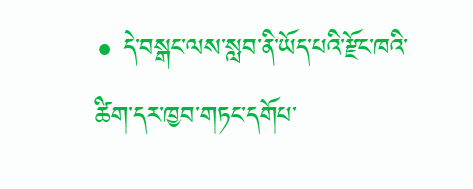• དེ་བསྒང་ལས་སླབ་ནི་ཡོད་པའི་རྫོང་ཁའི་ཚིག་དར་ཁྱབ་གཏང་དགོཔ་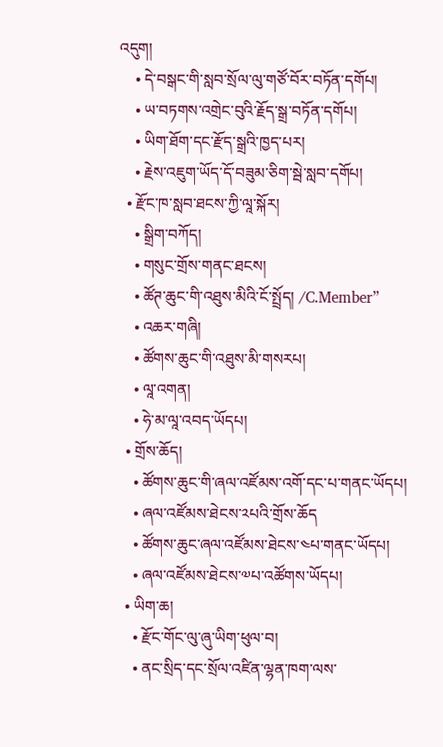འདུག།
    • དེ་བསྒང་གི་སླབ་སྲོལ་ལུ་གཙོ་བོར་བཏོན་དགོཔ།
    • ཡ་བཏགས་འགྲེང་བུའི་རྗོད་སྒྲ་བཏོན་དགོཔ།
    • ཡིག་ཐོག་དང་རྫོད་སྒྲའི་ཁྱད་པར།
    • རྗེས་འཇུག་ཡོད་དོ་བཟུམ་ཅིག་སྦེ་སླབ་དགོཔ།
  • རྫོང་ཁ་སླབ་ཐངས་ཀྱི་ལཱ་སྐོར།
    • སྒྲིག་བཀོད།
    • གསུང་གྲོས་གནང་ཐངས།
    • ཚོཊ་ཆུང་གི་འཐུས་མིའི་ངོ་སྤྲོད། /C.Member”
    • འཆར་གཞི།
    • ཚོགས་ཆུང་གི་འཐུས་མི་གསརཔ།
    • ལཱ་འགན།
    • ཧེ་མ་ལཱ་འབད་ཡོདཔ།
  • གྲོས་ཆོད།
    • ཚོགས་ཆུང་གི་ཞལ་འཛོམས་འགོ་དང་པ་གནང་ཡོདཔ།
    • ཞལ་འཛོམས་ཐེངས་༢པའི་གྲོས་ཆོད
    • ཚོགས་ཆུང་ཞལ་འཛོམས་ཐེངས་༤པ་གནང་ཡོདཔ།
    • ཞལ་འཛོམས་ཐེངས་༧པ་འཚོགས་ཡོདཔ།
  • ཡིག་ཆ།
    • རྫོང་གོང་ལུ་ཞུ་ཡིག་ཕུལ་བ།
    • ནང་སྲིད་དང་སྲོལ་འཛིན་ལྷན་ཁག་ལས་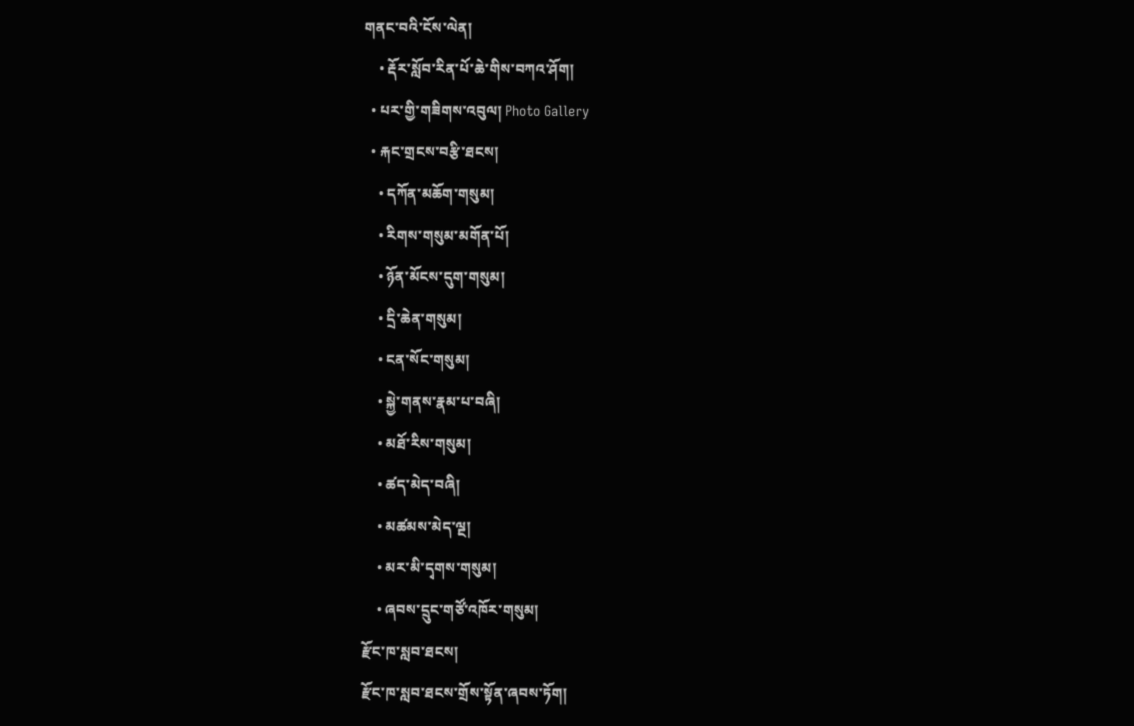གནང་བའི་ངོས་ལེན།
    • རྡོར་སློབ་རིན་པོ་ཆེ་གིས་བཀའ་ཤོག།
  • པར་གྱི་གཟིགས་འབུལ། Photo Gallery
  • རྐང་གྲངས་བརྩི་ཐངས།
    • དཀོན་མཆོག་གསུམ།
    • རིགས་གསུམ་མགོན་པོ།
    • ཉོན་མོངས་དུག་གསུམ།
    • དྲི་ཆེན་གསུམ།
    • ངན་སོང་གསུམ།
    • སྐྱེ་གནས་རྣམ་པ་བཞི།
    • མཐོ་རིས་གསུམ།
    • ཚད་མེད་བཞི།
    • མཚམས་མེད་ལྔ།
    • མར་མི་དྭགས་གསུམ།
    • ཞབས་དྲུང་གཙོ་འཁོར་གསུམ།
རྫོང་ཁ་སླབ་ཐངས།
རྫོང་ཁ་སླབ་ཐངས་གྲོས་སྟོན་ཞབས་ཏོག།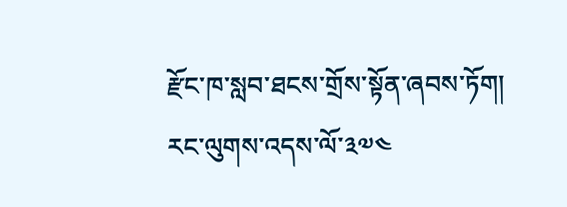རྫོང་ཁ་སླབ་ཐངས་གྲོས་སྟོན་ཞབས་ཏོག།
རང་ལུགས་འདས་ལོ་༣༧༤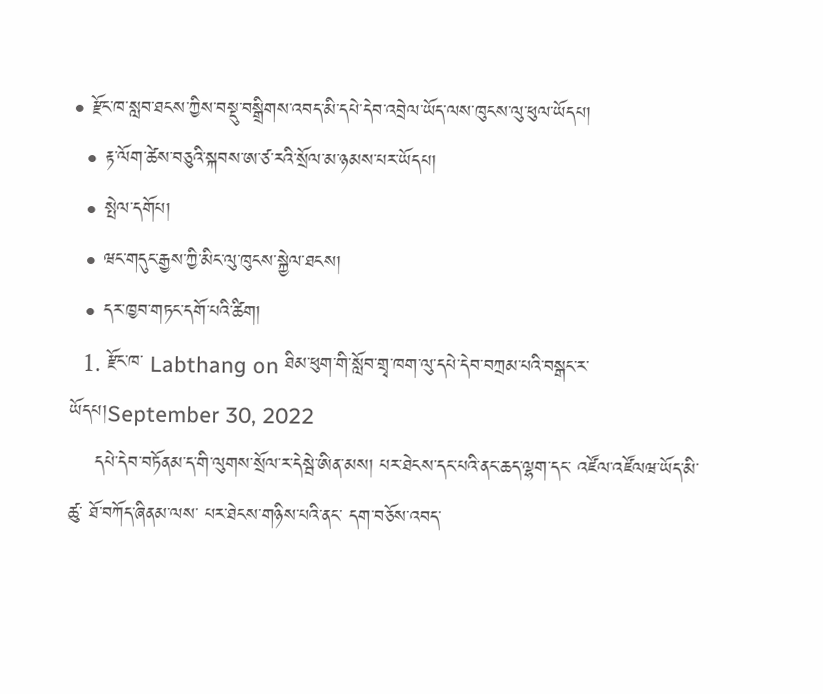• རྫོང་ཁ་སླབ་ཐངས་ཀྱིས་བསྡུ་བསྒྲིགས་འབད་མི་དཔེ་དེབ་འབྲེལ་ཡོད་ལས་ཁུངས་ལུ་ཕུལ་ཡོདཔ།
  • རྟ་ལོག་ཚེས་བཅུའི་སྐབས་ཨ་ཙ་རའི་སྲོལ་མ་ཉམས་པར་ཡོདཔ།
  • སྤེལ་དགོཔ།
  • ཝང་གདུང་རྒྱས་ཀྱི་མིང་ལུ་ཁུངས་སྐྱེལ་ཐངས།
  • དར་ཁྱབ་གཏང་དགོ་པའི་ཚིག།
  1. རྫོང་ཁ་ Labthang on ཐིམ་ཕུག་གི་སློབ་གྲྭ་ཁག་ལུ་དཔེ་དེབ་བཀྲམ་པའི་བསྒང་ར་ཡོདཔ།September 30, 2022
    དཔེ་དེབ་བཏོནམ་ད་གི་ལུགས་སྲོལ་ར་དེསྦེ་ཨིན་མས། པར་ཐེངས་དང་པའི་ནང་ཆད་ལྷག་དང་ འཛོལ་འཛོལཝ་ཡོད་མི་ཚུ་ ཐོ་བཀོད་ཞིནམ་ལས་ པར་ཐེངས་གཉིས་པའི་ནང་ དག་བཅོས་འབད་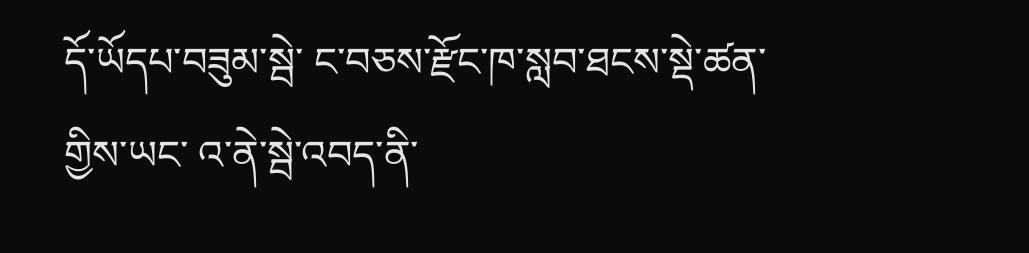དོ་ཡོདཔ་བཟུམ་སྦེ་ ང་བཅས་རྫོང་ཁ་སླབ་ཐངས་སྡེ་ཚན་གྱིས་ཡང་ འ་ནེ་སྦེ་འབད་ནི་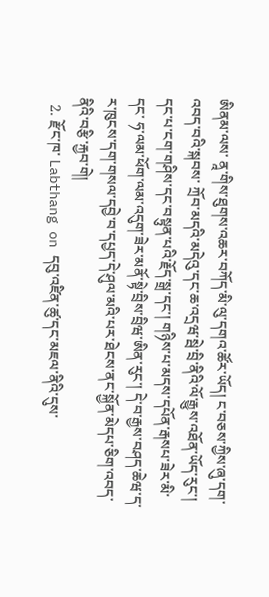ཨིནམ་ལས་ ནཱ་གིས་ཐུགས་འཆར་བཀོད་མི་ལུ་དགའ་ཚོར་ཡོད། ང་བཅས་ཀྱིས་ཞུ་དག་འབད་བའི་སྐབས་ ཀྲོབ་མདའི་མདེའུ་དང་ཆ་འདྲཝ་སྦེ་བྲི་ནིའི་ལོ་རྒྱུས་འཐོན་ཡོད་རུང་། དང་པ་ངག་གཤིས་དང་བསྟུན་པའི་རྗོད་སྒྲ་དང་། གཉིས་པ་མདས་དཔོན་རྒསཔ་ཟེར་མི་དང་ ཧ་ལམ་ཕོག་ལམ་འདུག་ཟེར་མནོ་སྟེ་བྲིས་བྲིཝ་ཨིན་རུང་། དེ་བ་རྒྱས་བཤད་ཆེཝ་ད་ ར་ཁུངས་དག་གསལ་དབྱེ་བ་དཔྱད་དེ་ཤུལ་མའི་པར་ཐེངས་ནང་སྐྱོན་མེདཔ་ཅིག་འབད་ནིའི་བརྩི་རྐྱབ་གེ།
  2. རྫོང་ཁ་ Labthang on དབུ་འཛིན་ཚུ་དང་མཇལ་ནིའི་དུས་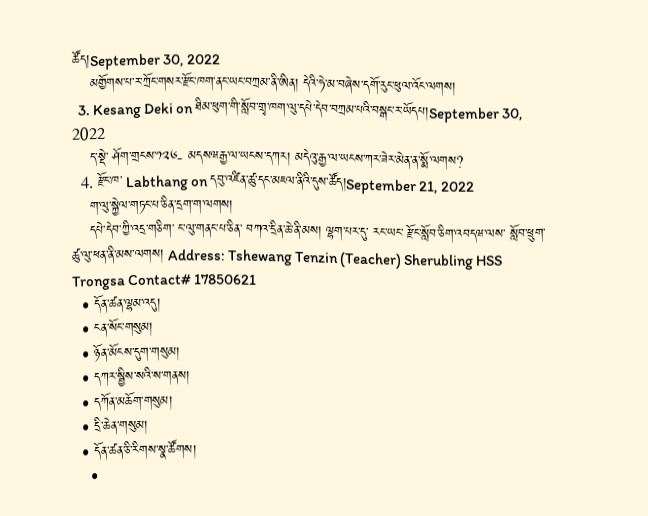ཚོད།September 30, 2022
    མགྱོགས་པ་ར་ཀྲོང་གསར་རྫོང་ཁག་ནང་ཡང་བཀྲམ་ནི་ཨིན། དེའི་ཧེ་མ་བཞེས་དགོ་རུང་ཕུལ་འོང་ལགས།
  3. Kesang Deki on ཐིམ་ཕུག་གི་སློབ་གྲྭ་ཁག་ལུ་དཔེ་དེབ་བཀྲམ་པའི་བསྒང་ར་ཡོདཔ།September 30, 2022
    ད་སྡེ་ ཤོག་གྲངས་༡༢༦- མདསཝརྒྱ་ལ་ཡངས་དཀར། མདེའུ་རྒྱ་ལ་ཡངས་ཀར་ཟེར་མེན་ན་སྨོ་ལགས?
  4. རྫོང་ཁ་ Labthang on དབུ་འཛིན་ཚུ་དང་མཇལ་ནིའི་དུས་ཚོད།September 21, 2022
    ག་ལུ་སྐྱེལ་གཏང་པ་ཅིན་དྲག་ག་ལགས།
    དཔེ་དེབ་ཀྱི་འདྲ་གཅིག་ ང་ལུ་གནང་པ་ཅིན་ བཀའ་དྲིན་ཆེ་ནི་མས། ལྷག་པར་དུ་ རང་ཡང་ རྫོང་སློབ་ཅིག་འབདཝ་ལས་ སློབ་ཕྲུག་ཚུ་ལུ་ཕན་ནི་མས་ལགས། Address: Tshewang Tenzin (Teacher) Sherubling HSS Trongsa Contact# 17850621
  • དོན་ཚན་ལྷམ་འདུ།
  • ངན་སོང་གསུམ།
  • ཉོན་མོངས་དུག་གསུམ།
  • དཀར་སྦྱིས་སའི་ས་གནས།
  • དཀོན་མཆོག་གསུམ།
  • དྲི་ཆེན་གསུམ།
  • དོན་ཚན་ཅི་རིགས་སྣ་ཚོགས།
    •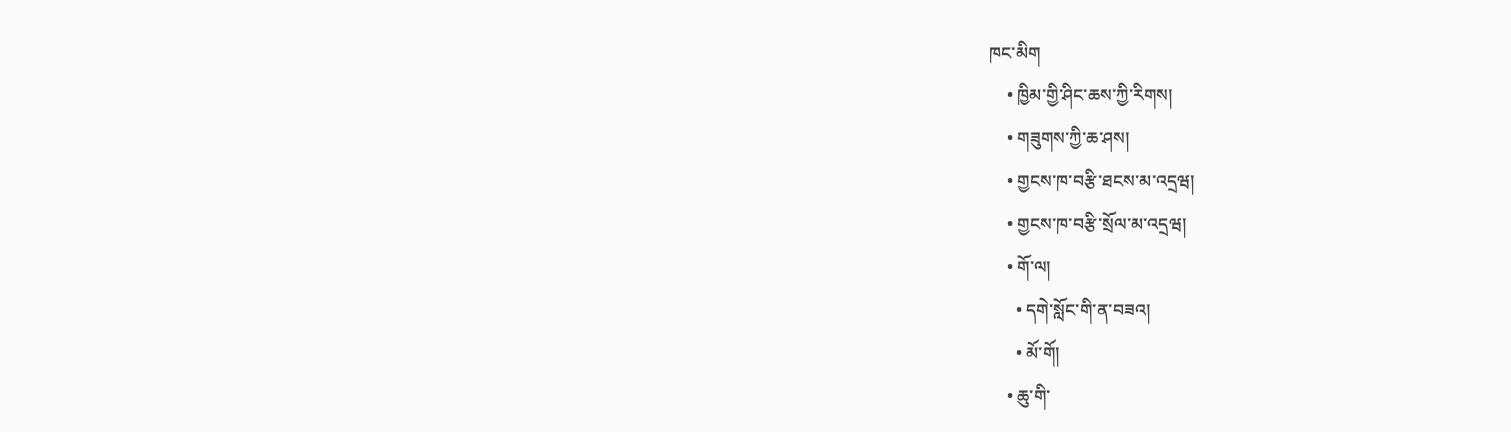ཁང་མིག
    • ཁྱིམ་གྱི་ཤིང་ཆས་ཀྱི་རིགས།
    • གཟུགས་ཀྱི་ཆ་ཤས།
    • གྱངས་ཁ་བརྩི་ཐངས་མ་འདྲཝ།
    • གྱངས་ཁ་བརྩི་སྲོལ་མ་འདྲཝ།
    • གོ་ལ།
      • དགེ་སློང་གི་ན་བཟའ།
      • མོ་གོ།
    • ཆུ་གི་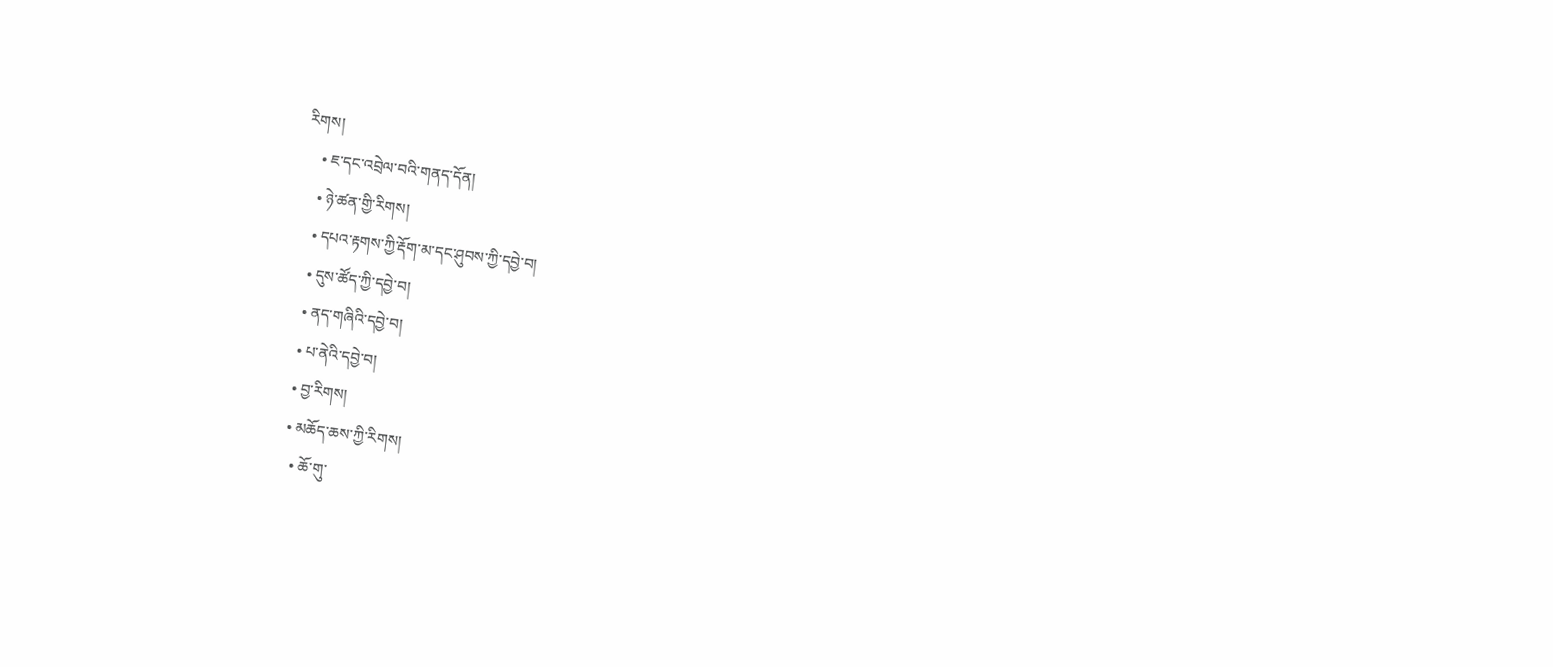རིགས།
    • ཇ་དང་འབྲེལ་བའི་གནད་དོན།
    • ཉེ་ཚན་གྱི་རིགས།
    • དཔའ་རྟགས་ཀྱི་རྡོག་མ་དང་ཤུབས་ཀྱི་དབྱེ་བ།
    • དུས་ཚོད་ཀྱི་དབྱེ་བ།
    • ནད་གཞིའི་དབྱེ་བ།
    • པ་ནེའི་དབྱེ་བ།
    • བྱ་རིགས།
    • མཆོད་ཆས་ཀྱི་རིགས།
      • ཆོ་གུ་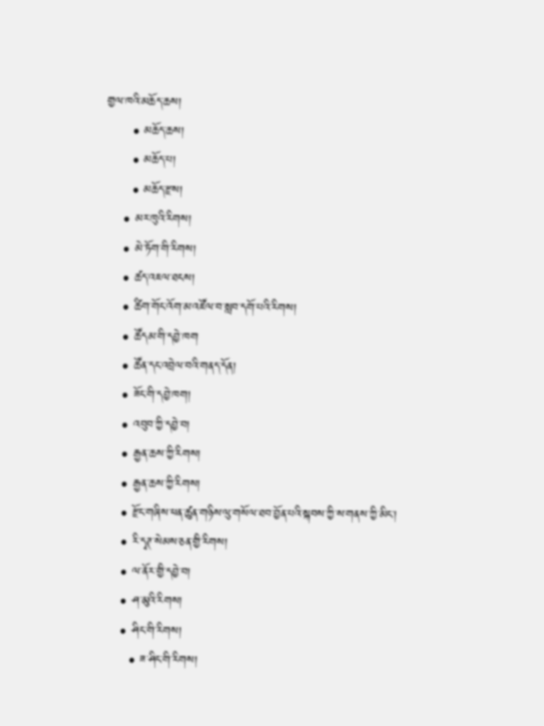གྱལ་ཁའི་མཆོད་ཆས།
      • མཆོད་ཆས།
      • མཆོད་པ།
      • མཆོད་རྫས།
    • མར་ཁུའི་རིགས།
    • མེ་ཏོག་གི་རིགས།
    • ཚད་འཇལ་ཐངས།
    • ཚིག་གོང་འོག་མ་འཛོལ་བ་སླབ་དགོ་པའི་རིགས།
    • ཚོདམ་གི་དབྱེ་ཁག
    • ཚོན་དང་འབྲེལ་བའི་གནད་དོན།
    • ཟོང་གི་དབྱེ་ཁག།
    • འབུབ་ཀྱི་དབྱེ་བ།
    • རྒྱན་ཆས་ཀྱི་རིགས།
    • རྒྱན་ཆས་ཀྱི་རིགས།
    • རྫོང་གཞིས་ཕན་ཚུན་གཉིས་ལུ་གསོལ་ཐབ་བྱོན་པའི་སྐབས་ཀྱི་ས་གནས་ཀྱི་མིང་།
    • རི་དྭཊ་སེམས་ཅན་གྱི་རིགས།
    • ལ་ནོར་གྱི་དབྱེ་བ།
    • ཤ་མུའི་རིགས།
    • ཤིང་གི་རིགས།
      • ཟ་ཤིང་གི་རིགས།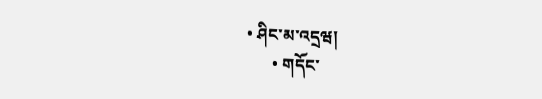• ཤིང་མ་འདྲཝ།
      • གདོང་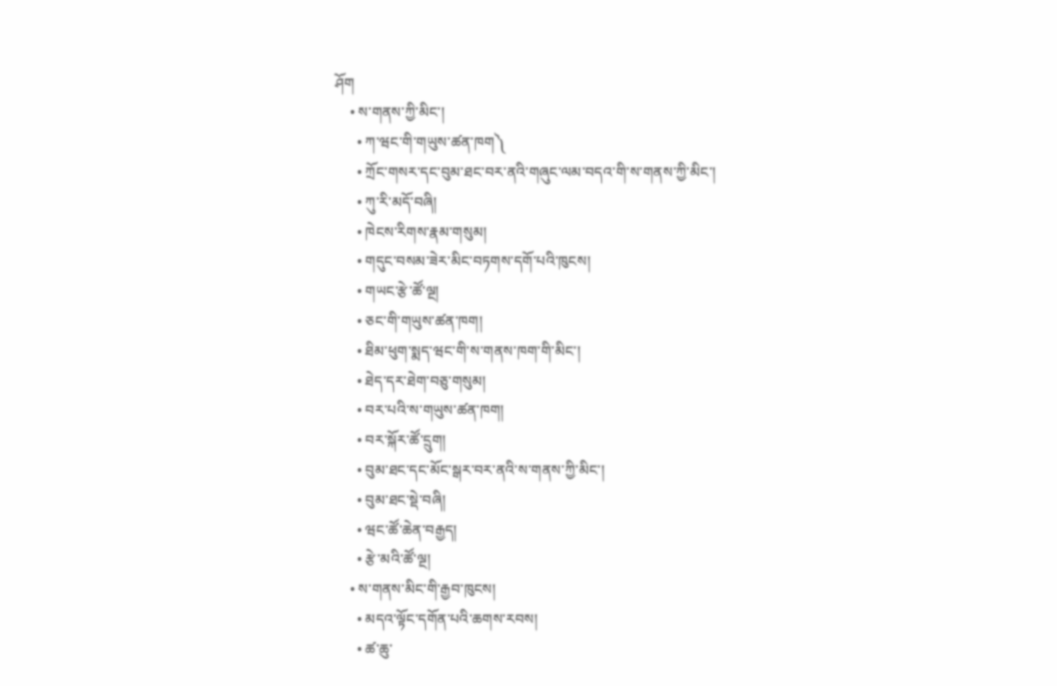ཤོག
    • ས་གནས་ཀྱི་མིང་།
      • ཀ་ཝང་གི་གཡུས་ཚན་ཁག༽
      • ཀྲོང་གསར་དང་བུམ་ཐང་བར་ནའི་གཞུང་ལམ་བདའ་གི་ས་གནས་ཀྱི་མིང་།
      • ཀུ་རི་མདོ་བཞི།
      • ཁེངས་རིགས་རྣམ་གསུམ།
      • གདུང་བསམ་ཟེར་མིང་བཏགས་དགོ་པའི་ཁུངས།
      • གཡང་རྩེ་ཚོ་ལྔ།
      • ཅང་གི་གཡུས་ཚན་ཁག།
      • ཐིམ་ཕུག་སྨད་ཝང་གི་ས་གནས་ཁག་གི་མིང་།
      • ཐེད་དར་ཐེག་བཅུ་གསུམ།
      • བར་པའི་ས་གཡུས་ཚན་ཁག།
      • བར་སྐོར་ཚོ་དྲུག།
      • བུམ་ཐང་དང་མོང་སྒར་བར་ནའི་ས་གནས་ཀྱི་མིང་།
      • བུམ་ཐང་སྡེ་བཞི།
      • ཝང་ཚོ་ཆེན་བརྒྱད།
      • རྩེ་མའི་ཚོ་ལྔ།
    • ས་གནས་མིང་གི་རྒྱབ་ཁུངས།
      • མདའ་ལྟོང་དགོན་པའི་ཆགས་རབས།
      • ཚ་ཆུ་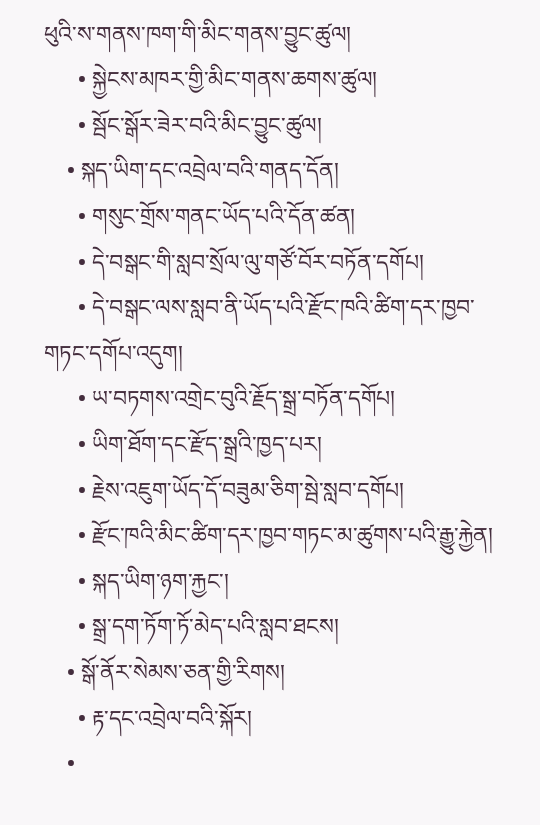ཕུའི་ས་གནས་ཁག་གི་མིང་གནས་བྱུང་ཚུལ།
      • སྐྱེངས་མཁར་གྱི་མིང་གནས་ཆགས་ཚུལ།
      • སྦོང་སྒོར་ཟེར་བའི་མིང་བྱུང་ཚུལ།
    • སྐད་ཡིག་དང་འབྲེལ་བའི་གནད་དོན།
      • གསུང་གྲོས་གནང་ཡོད་པའི་དོན་ཚན།
      • དེ་བསྒང་གི་སླབ་སྲོལ་ལུ་གཙོ་བོར་བཏོན་དགོཔ།
      • དེ་བསྒང་ལས་སླབ་ནི་ཡོད་པའི་རྫོང་ཁའི་ཚིག་དར་ཁྱབ་གཏང་དགོཔ་འདུག།
      • ཡ་བཏགས་འགྲེང་བུའི་རྗོད་སྒྲ་བཏོན་དགོཔ།
      • ཡིག་ཐོག་དང་རྫོད་སྒྲའི་ཁྱད་པར།
      • རྗེས་འཇུག་ཡོད་དོ་བཟུམ་ཅིག་སྦེ་སླབ་དགོཔ།
      • རྫོང་ཁའི་མིང་ཚིག་དར་ཁྱབ་གཏང་མ་ཚུགས་པའི་རྒྱུ་རྐྱེན།
      • སྐད་ཡིག་ཉག་རྐྱང་།
      • སྒྲ་དག་ཏོག་ཏོ་མེད་པའི་སླབ་ཐངས།
    • སྒོ་ནོར་སེམས་ཅན་གྱི་རིགས།
      • རྟ་དང་འབྲེལ་བའི་སྐོར།
    •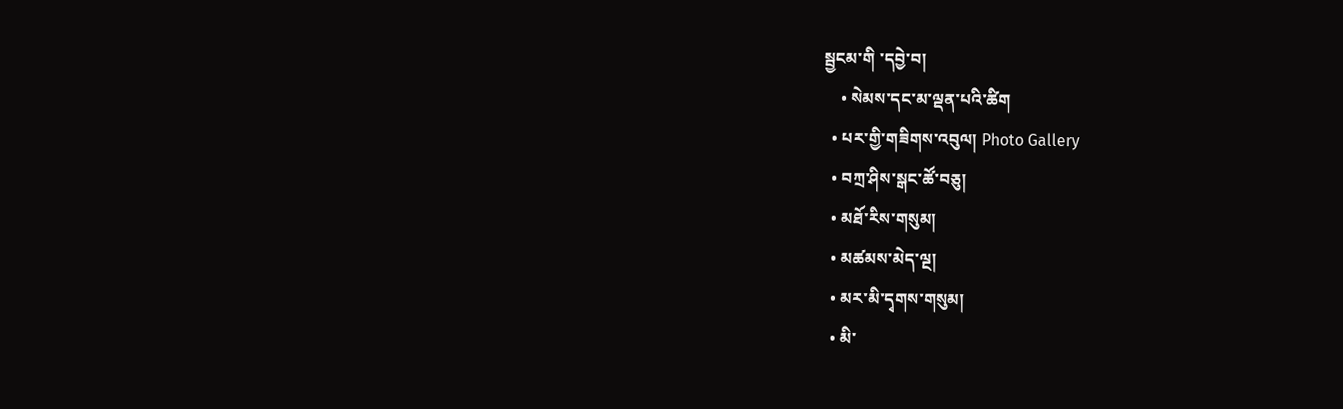སྦྱངམ་གི ་དབྱེ་བ།
    • སེམས་དང་མ་ལྡན་པའི་ཚིག
  • པར་གྱི་གཟིགས་འབུལ། Photo Gallery
  • བཀྲ་ཤིས་སྒང་ཚོ་བཅུ།
  • མཐོ་རིས་གསུམ།
  • མཚམས་མེད་ལྔ།
  • མར་མི་དྭགས་གསུམ།
  • མི་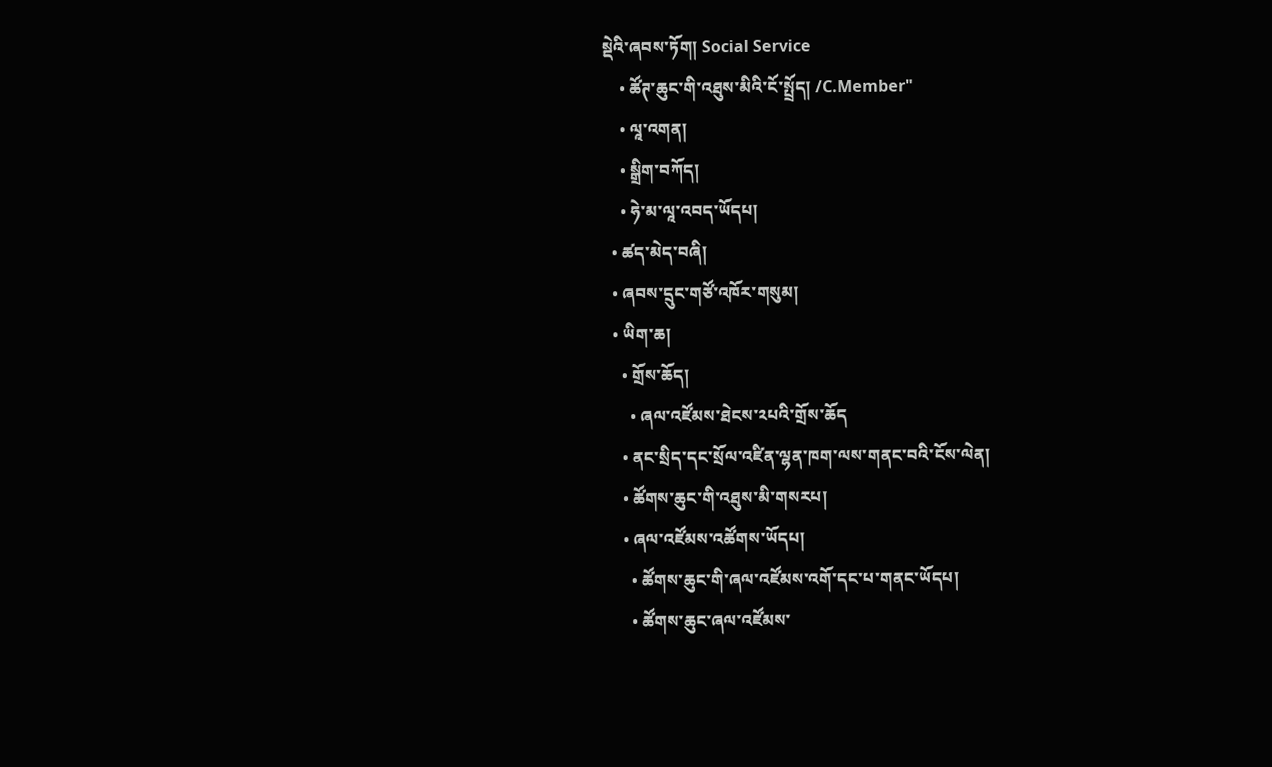སྡེའི་ཞབས་ཏོག། Social Service
    • ཚོཊ་ཆུང་གི་འཐུས་མིའི་ངོ་སྤྲོད། /C.Member"
    • ལཱ་འགན།
    • སྒྲིག་བཀོད།
    • ཧེ་མ་ལཱ་འབད་ཡོདཔ།
  • ཚད་མེད་བཞི།
  • ཞབས་དྲུང་གཙོ་འཁོར་གསུམ།
  • ཡིག་ཆ།
    • གྲོས་ཆོད།
      • ཞལ་འཛོམས་ཐེངས་༢པའི་གྲོས་ཆོད
    • ནང་སྲིད་དང་སྲོལ་འཛིན་ལྷན་ཁག་ལས་གནང་བའི་ངོས་ལེན།
    • ཚོགས་ཆུང་གི་འཐུས་མི་གསརཔ།
    • ཞལ་འཛོམས་འཚོགས་ཡོདཔ།
      • ཚོགས་ཆུང་གི་ཞལ་འཛོམས་འགོ་དང་པ་གནང་ཡོདཔ།
      • ཚོགས་ཆུང་ཞལ་འཛོམས་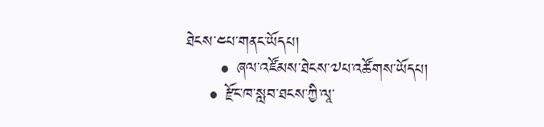ཐེངས་༤པ་གནང་ཡོདཔ།
      • ཞལ་འཛོམས་ཐེངས་༧པ་འཚོགས་ཡོདཔ།
    • རྫོང་ཁ་སླབ་ཐངས་ཀྱི་ལཱ་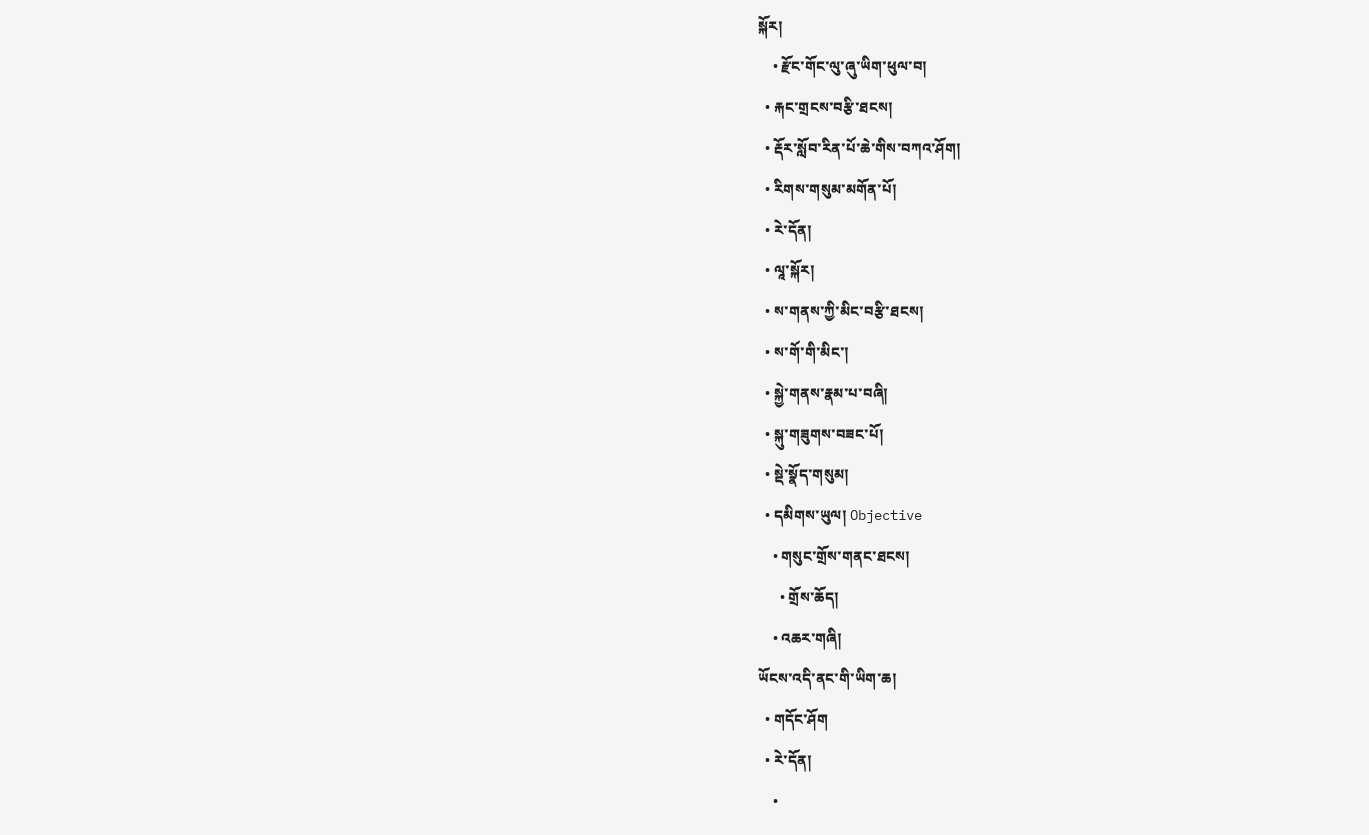སྐོར།
    • རྫོང་གོང་ལུ་ཞུ་ཡིག་ཕུལ་བ།
  • རྐང་གྲངས་བརྩི་ཐངས།
  • རྡོར་སློབ་རིན་པོ་ཆེ་གིས་བཀའ་ཤོག།
  • རིགས་གསུམ་མགོན་པོ།
  • རེ་དོན།
  • ལཱ་སྐོར།
  • ས་གནས་ཀྱི་མིང་བརྩི་ཐངས།
  • ས་གོ་གི་མིང་།
  • སྐྱེ་གནས་རྣམ་པ་བཞི།
  • སྐུ་གཟུགས་བཟང་པོ།
  • སྡེ་སྣོད་གསུམ།
  • དམིགས་ཡུལ། Objective
    • གསུང་གྲོས་གནང་ཐངས།
      • གྲོས་ཆོད།
    • འཆར་གཞི།
ཡོངས་འདི་ནང་གི་ཡིག་ཆ།
  • གདོང་ཤོག
  • རེ་དོན།
    •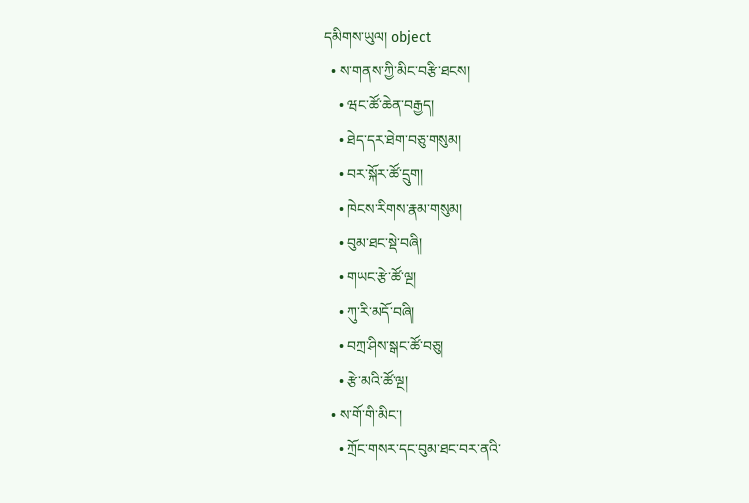དམིགས་ཡུལ། object
  • ས་གནས་ཀྱི་མིང་བརྩི་ཐངས།
    • ཝང་ཚོ་ཆེན་བརྒྱད།
    • ཐེད་དར་ཐེག་བཅུ་གསུམ།
    • བར་སྐོར་ཚོ་དྲུག།
    • ཁེངས་རིགས་རྣམ་གསུམ།
    • བུམ་ཐང་སྡེ་བཞི།
    • གཡང་རྩེ་ཚོ་ལྔ།
    • ཀུ་རི་མདོ་བཞི།
    • བཀྲ་ཤིས་སྒང་ཚོ་བཅུ།
    • རྩེ་མའི་ཚོ་ལྔ།
  • ས་གོ་གི་མིང་།
    • ཀྲོང་གསར་དང་བུམ་ཐང་བར་ནའི་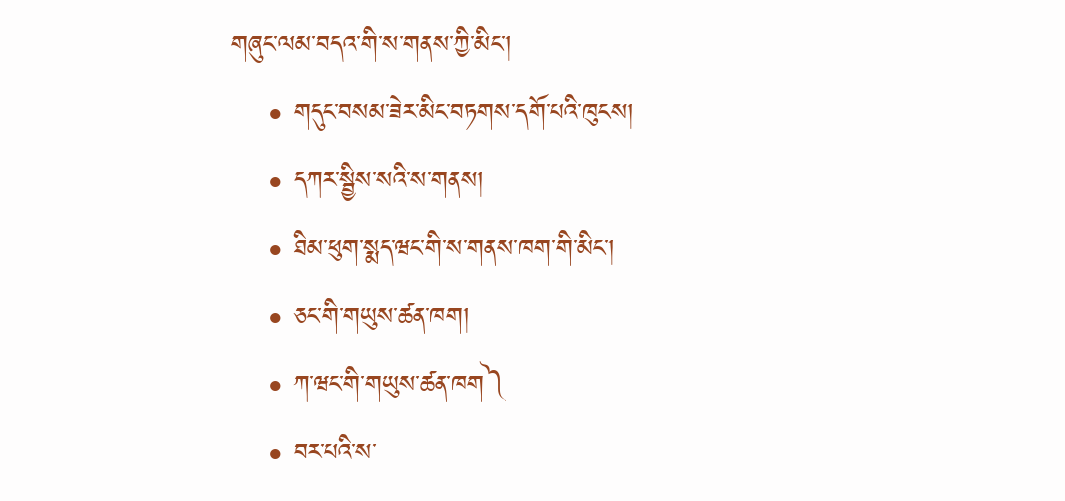གཞུང་ལམ་བདའ་གི་ས་གནས་ཀྱི་མིང་།
    • གདུང་བསམ་ཟེར་མིང་བཏགས་དགོ་པའི་ཁུངས།
    • དཀར་སྦྱིས་སའི་ས་གནས།
    • ཐིམ་ཕུག་སྨད་ཝང་གི་ས་གནས་ཁག་གི་མིང་།
    • ཅང་གི་གཡུས་ཚན་ཁག།
    • ཀ་ཝང་གི་གཡུས་ཚན་ཁག༽
    • བར་པའི་ས་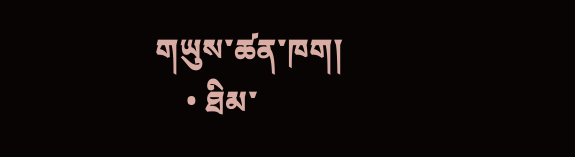གཡུས་ཚན་ཁག།
    • ཐིམ་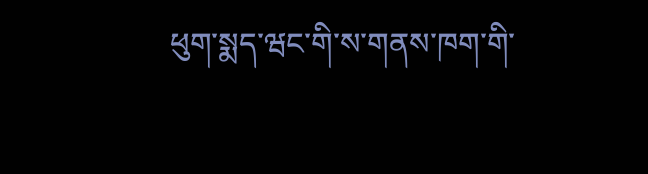ཕུག་སྨད་ཝང་གི་ས་གནས་ཁག་གི་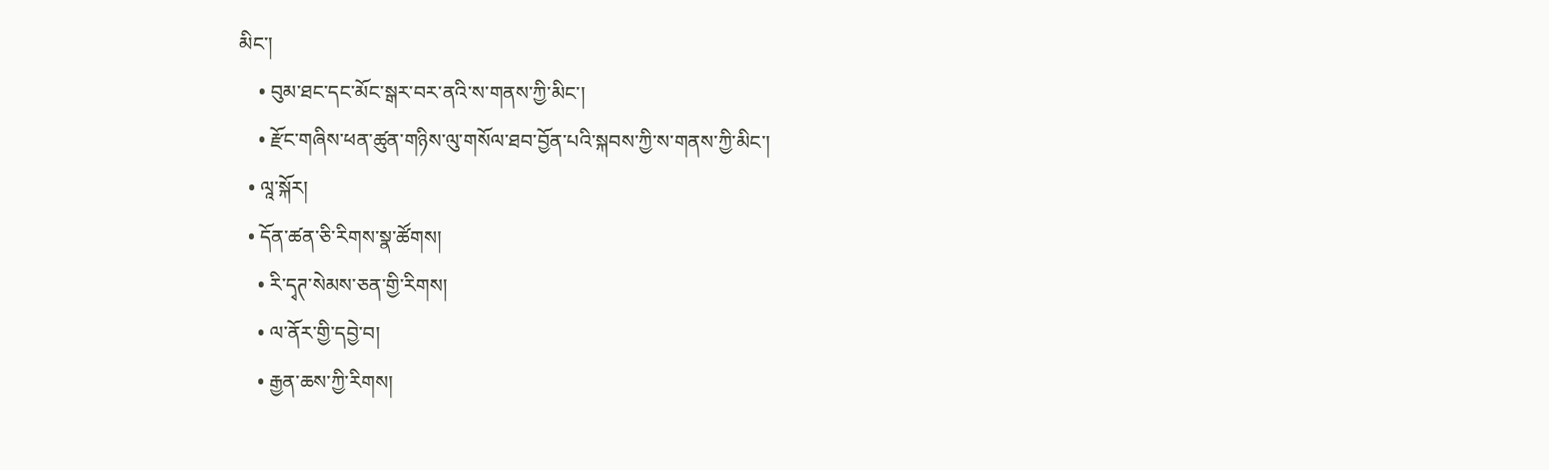མིང་།
    • བུམ་ཐང་དང་མོང་སྒར་བར་ནའི་ས་གནས་ཀྱི་མིང་།
    • རྫོང་གཞིས་ཕན་ཚུན་གཉིས་ལུ་གསོལ་ཐབ་བྱོན་པའི་སྐབས་ཀྱི་ས་གནས་ཀྱི་མིང་།
  • ལཱ་སྐོར།
  • དོན་ཚན་ཅི་རིགས་སྣ་ཚོགས།
    • རི་དྭཊ་སེམས་ཅན་གྱི་རིགས།
    • ལ་ནོར་གྱི་དབྱེ་བ།
    • རྒྱན་ཆས་ཀྱི་རིགས།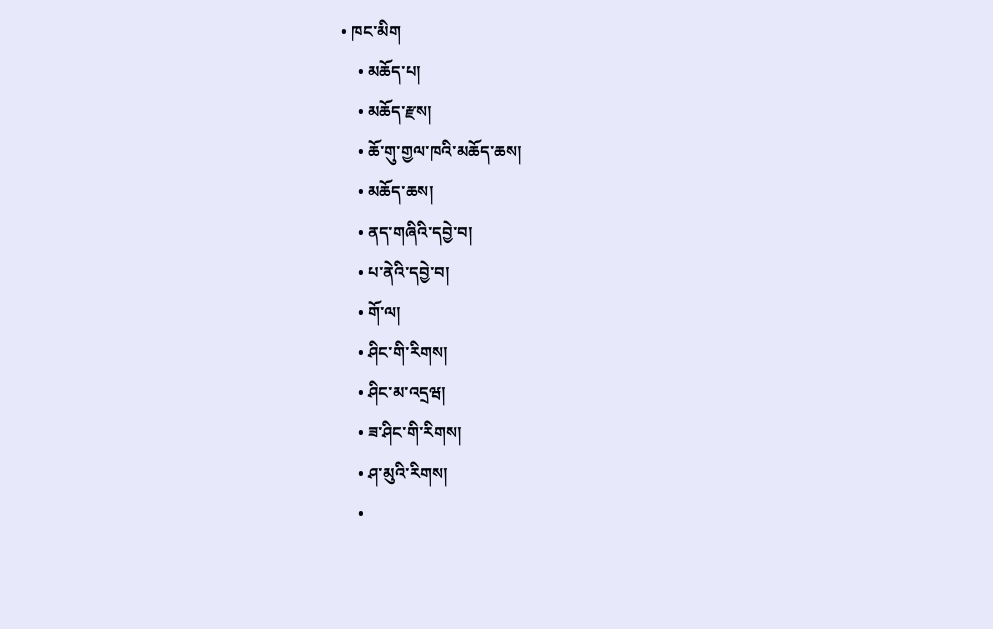• ཁང་མིག
    • མཆོད་པ།
    • མཆོད་རྫས།
    • ཆོ་གུ་གྱལ་ཁའི་མཆོད་ཆས།
    • མཆོད་ཆས།
    • ནད་གཞིའི་དབྱེ་བ།
    • པ་ནེའི་དབྱེ་བ།
    • གོ་ལ།
    • ཤིང་གི་རིགས།
    • ཤིང་མ་འདྲཝ།
    • ཟ་ཤིང་གི་རིགས།
    • ཤ་མུའི་རིགས།
    •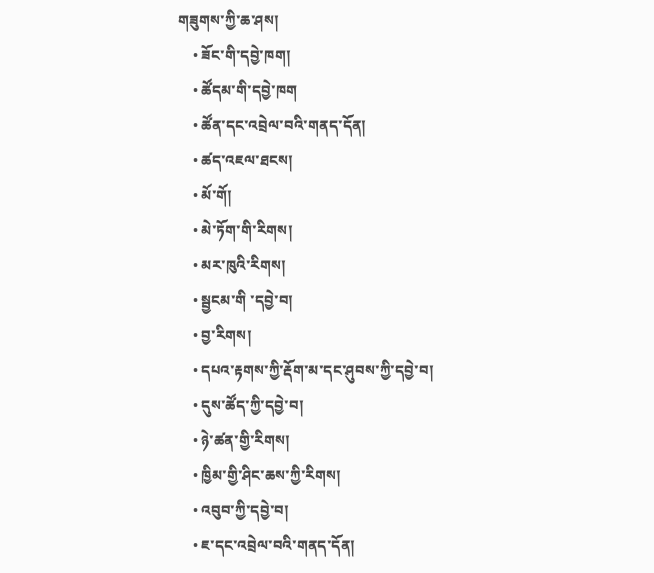གཟུགས་ཀྱི་ཆ་ཤས།
    • ཟོང་གི་དབྱེ་ཁག།
    • ཚོདམ་གི་དབྱེ་ཁག
    • ཚོན་དང་འབྲེལ་བའི་གནད་དོན།
    • ཚད་འཇལ་ཐངས།
    • མོ་གོ།
    • མེ་ཏོག་གི་རིགས།
    • མར་ཁུའི་རིགས།
    • སྦྱངམ་གི ་དབྱེ་བ།
    • བྱ་རིགས།
    • དཔའ་རྟགས་ཀྱི་རྡོག་མ་དང་ཤུབས་ཀྱི་དབྱེ་བ།
    • དུས་ཚོད་ཀྱི་དབྱེ་བ།
    • ཉེ་ཚན་གྱི་རིགས།
    • ཁྱིམ་གྱི་ཤིང་ཆས་ཀྱི་རིགས།
    • འབུབ་ཀྱི་དབྱེ་བ།
    • ཇ་དང་འབྲེལ་བའི་གནད་དོན།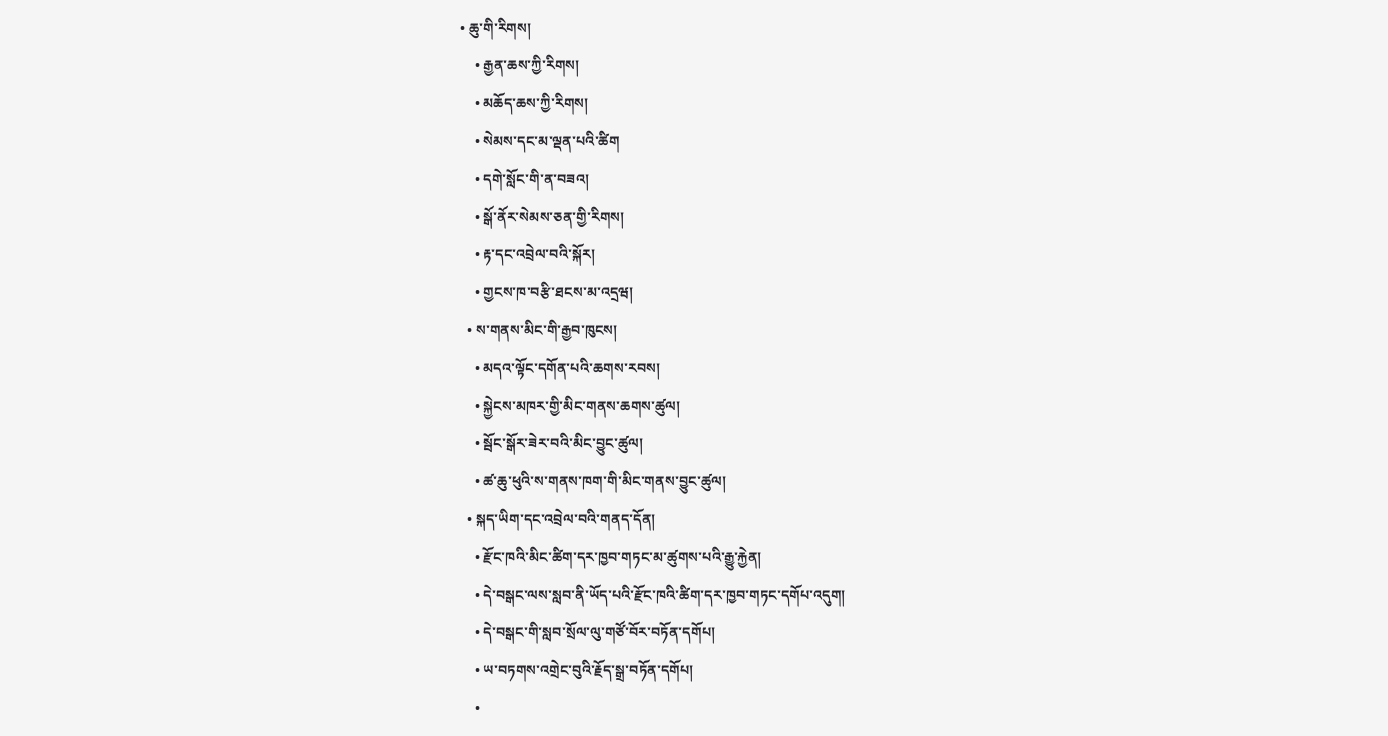• ཆུ་གི་རིགས།
    • རྒྱན་ཆས་ཀྱི་རིགས།
    • མཆོད་ཆས་ཀྱི་རིགས།
    • སེམས་དང་མ་ལྡན་པའི་ཚིག
    • དགེ་སློང་གི་ན་བཟའ།
    • སྒོ་ནོར་སེམས་ཅན་གྱི་རིགས།
    • རྟ་དང་འབྲེལ་བའི་སྐོར།
    • གྱངས་ཁ་བརྩི་ཐངས་མ་འདྲཝ།
  • ས་གནས་མིང་གི་རྒྱབ་ཁུངས།
    • མདའ་ལྟོང་དགོན་པའི་ཆགས་རབས།
    • སྐྱེངས་མཁར་གྱི་མིང་གནས་ཆགས་ཚུལ།
    • སྦོང་སྒོར་ཟེར་བའི་མིང་བྱུང་ཚུལ།
    • ཚ་ཆུ་ཕུའི་ས་གནས་ཁག་གི་མིང་གནས་བྱུང་ཚུལ།
  • སྐད་ཡིག་དང་འབྲེལ་བའི་གནད་དོན།
    • རྫོང་ཁའི་མིང་ཚིག་དར་ཁྱབ་གཏང་མ་ཚུགས་པའི་རྒྱུ་རྐྱེན།
    • དེ་བསྒང་ལས་སླབ་ནི་ཡོད་པའི་རྫོང་ཁའི་ཚིག་དར་ཁྱབ་གཏང་དགོཔ་འདུག།
    • དེ་བསྒང་གི་སླབ་སྲོལ་ལུ་གཙོ་བོར་བཏོན་དགོཔ།
    • ཡ་བཏགས་འགྲེང་བུའི་རྗོད་སྒྲ་བཏོན་དགོཔ།
    •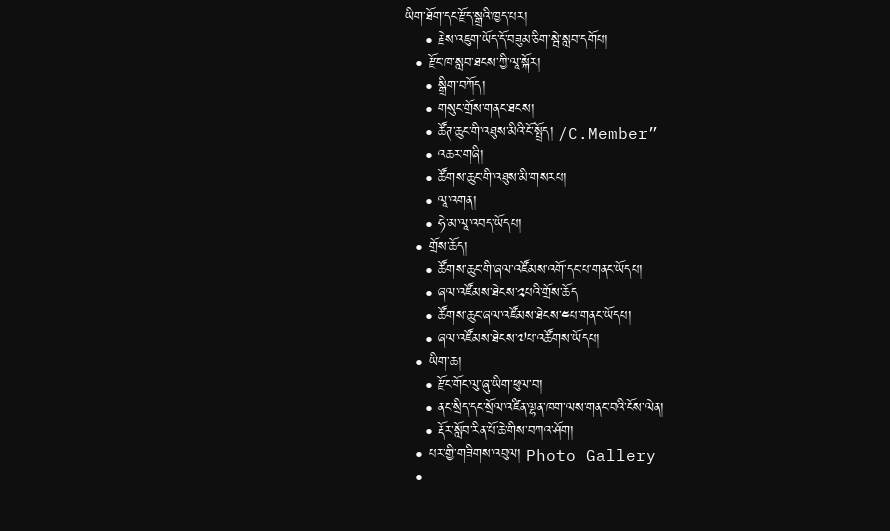ཡིག་ཐོག་དང་རྫོད་སྒྲའི་ཁྱད་པར།
    • རྗེས་འཇུག་ཡོད་དོ་བཟུམ་ཅིག་སྦེ་སླབ་དགོཔ།
  • རྫོང་ཁ་སླབ་ཐངས་ཀྱི་ལཱ་སྐོར།
    • སྒྲིག་བཀོད།
    • གསུང་གྲོས་གནང་ཐངས།
    • ཚོཊ་ཆུང་གི་འཐུས་མིའི་ངོ་སྤྲོད། /C.Member”
    • འཆར་གཞི།
    • ཚོགས་ཆུང་གི་འཐུས་མི་གསརཔ།
    • ལཱ་འགན།
    • ཧེ་མ་ལཱ་འབད་ཡོདཔ།
  • གྲོས་ཆོད།
    • ཚོགས་ཆུང་གི་ཞལ་འཛོམས་འགོ་དང་པ་གནང་ཡོདཔ།
    • ཞལ་འཛོམས་ཐེངས་༢པའི་གྲོས་ཆོད
    • ཚོགས་ཆུང་ཞལ་འཛོམས་ཐེངས་༤པ་གནང་ཡོདཔ།
    • ཞལ་འཛོམས་ཐེངས་༧པ་འཚོགས་ཡོདཔ།
  • ཡིག་ཆ།
    • རྫོང་གོང་ལུ་ཞུ་ཡིག་ཕུལ་བ།
    • ནང་སྲིད་དང་སྲོལ་འཛིན་ལྷན་ཁག་ལས་གནང་བའི་ངོས་ལེན།
    • རྡོར་སློབ་རིན་པོ་ཆེ་གིས་བཀའ་ཤོག།
  • པར་གྱི་གཟིགས་འབུལ། Photo Gallery
  •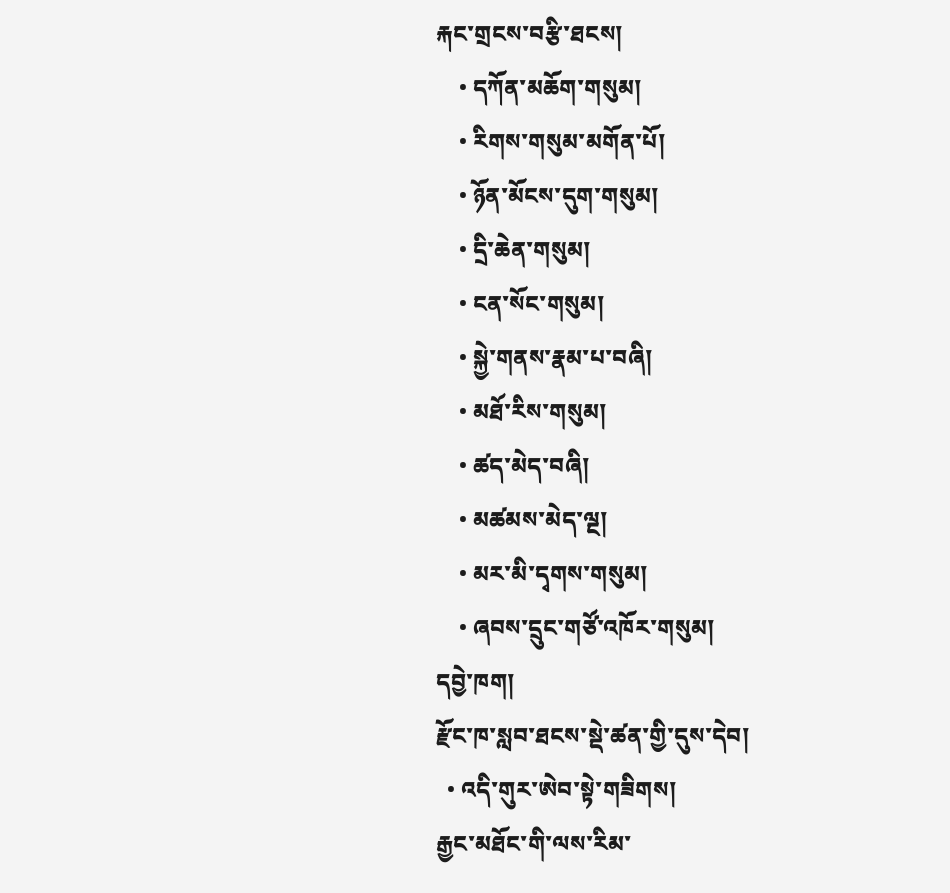རྐང་གྲངས་བརྩི་ཐངས།
    • དཀོན་མཆོག་གསུམ།
    • རིགས་གསུམ་མགོན་པོ།
    • ཉོན་མོངས་དུག་གསུམ།
    • དྲི་ཆེན་གསུམ།
    • ངན་སོང་གསུམ།
    • སྐྱེ་གནས་རྣམ་པ་བཞི།
    • མཐོ་རིས་གསུམ།
    • ཚད་མེད་བཞི།
    • མཚམས་མེད་ལྔ།
    • མར་མི་དྭགས་གསུམ།
    • ཞབས་དྲུང་གཙོ་འཁོར་གསུམ།
དབྱེ་ཁག།
རྫོང་ཁ་སླབ་ཐངས་སྡེ་ཚན་གྱི་དུས་དེབ།
  • འདི་གུར་ཨེབ་སྟེ་གཟིགས།
རྒྱང་མཐོང་གི་ལས་རིམ་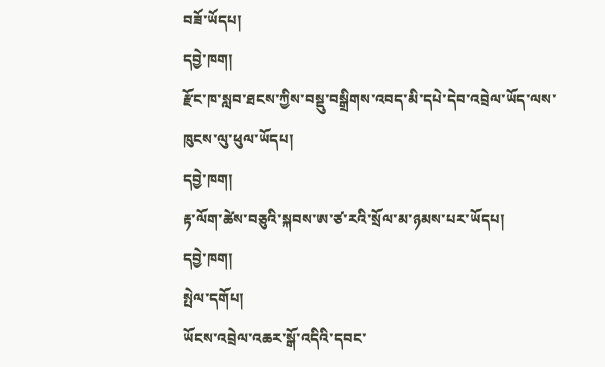བཟོ་ཡོདཔ།
དབྱེ་ཁག།
རྫོང་ཁ་སླབ་ཐངས་ཀྱིས་བསྡུ་བསྒྲིགས་འབད་མི་དཔེ་དེབ་འབྲེལ་ཡོད་ལས་ཁུངས་ལུ་ཕུལ་ཡོདཔ།
དབྱེ་ཁག།
རྟ་ལོག་ཚེས་བཅུའི་སྐབས་ཨ་ཙ་རའི་སྲོལ་མ་ཉམས་པར་ཡོདཔ།
དབྱེ་ཁག།
སྤེལ་དགོཔ།
ཡོངས་འབྲེལ་འཆར་སྒོ་འདིའི་དབང་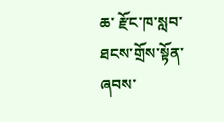ཆ་ རྫོང་ཁ་སླབ་ཐངས་གྲོས་སྟོན་ཞབས་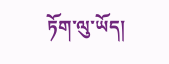ཏོག་ལུ་ཡོད།